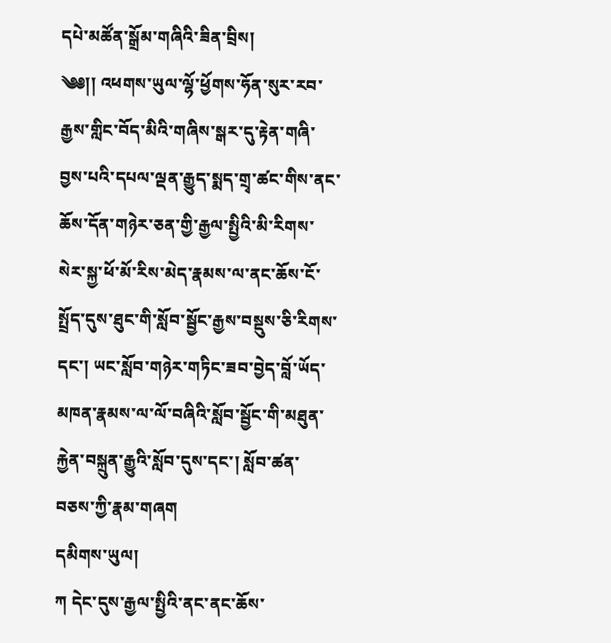དཔེ་མཚོན་སྒྲོམ་གཞིའི་ཟིན་བྲིས།
༄༅།། འཕགས་ཡུལ་ལྷོ་ཕྱོགས་ཧོན་སུར་རབ་རྒྱས་གླིང་བོད་མིའི་གཞིས་སྒར་དུ་རྟེན་གཞི་བྱས་པའི་དཔལ་ལྡན་རྒྱུད་སྨད་གྲྭ་ཚང་གིས་ནང་ཆོས་དོན་གཉེར་ཅན་གྱི་རྒྱལ་སྤྱིའི་མི་རིགས་སེར་སྐྱ་ཕོ་མོ་རིས་མེད་རྣམས་ལ་ནང་ཆོས་ངོ་སྤྲོད་དུས་ཐུང་གི་སློབ་སྦྱོང་རྒྱས་བསྡུས་ཅི་རིགས་དང་། ཡང་སློབ་གཉེར་གཏིང་ཟབ་བྱེད་བློ་ཡོད་མཁན་རྣམས་ལ་ལོ་བཞིའི་སློབ་སྦྱོང་གི་མཐུན་རྐྱེན་བསྐྲུན་རྒྱུའི་སློབ་དུས་དང་། སློབ་ཚན་བཅས་ཀྱི་རྣམ་གཞག
དམིགས་ཡུལ།
ཀ དེང་དུས་རྒྱལ་སྤྱིའི་ནང་ནང་ཆོས་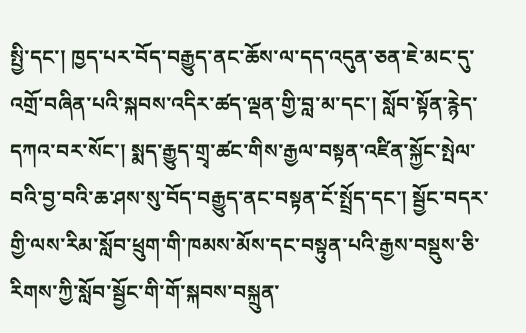སྤྱི་དང་། ཁྱད་པར་བོད་བརྒྱུད་ནང་ཆོས་ལ་དད་འདུན་ཅན་ཇེ་མང་དུ་འགྲོ་བཞིན་པའི་སྐབས་འདིར་ཚད་ལྡན་གྱི་བླ་མ་དང་། སློབ་སྟོན་རྙེད་དཀའ་བར་སོང་། སྨད་རྒྱུད་གྲྭ་ཚང་གིས་རྒྱལ་བསྟན་འཛིན་སྐྱོང་སྤེལ་བའི་བྱ་བའི་ཆ་ཤས་སུ་བོད་བརྒྱུད་ནང་བསྟན་ངོ་སྤྲོད་དང་། སྦྱོང་བདར་གྱི་ལས་རིམ་སློབ་ཕྲུག་གི་ཁམས་མོས་དང་བསྟུན་པའི་རྒྱས་བསྡུས་ཅི་རིགས་ཀྱི་སློབ་སྦྱོང་གི་གོ་སྐབས་བསྐྲུན་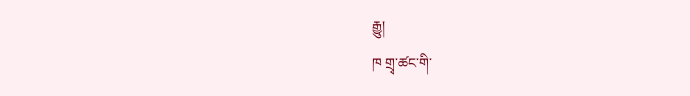རྒྱུ།
ཁ གྲྭ་ཚང་གི་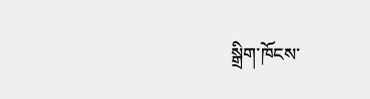སྒྲིག་ཁོངས་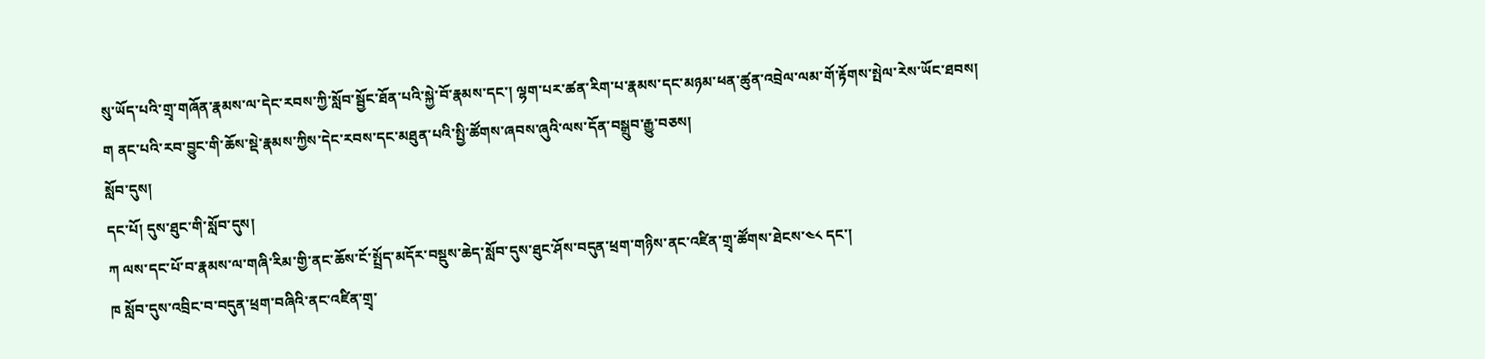སུ་ཡོད་པའི་གྲྭ་གཞོན་རྣམས་ལ་དེང་རབས་ཀྱི་སློབ་སྦྱོང་ཐོན་པའི་སྐྱེ་བོ་རྣམས་དང་། ལྷག་པར་ཚན་རིག་པ་རྣམས་དང་མཉམ་ཕན་ཚུན་འབྲེལ་ལམ་གོ་རྟོགས་སྤེལ་རེས་ཡོང་ཐབས།
ག ནང་པའི་རབ་བྱུང་གི་ཆོས་སྡེ་རྣམས་ཀྱིས་དེང་རབས་དང་མཐུན་པའི་སྤྱི་ཚོགས་ཞབས་ཞུའི་ལས་དོན་བསྒྲུབ་རྒྱུ་བཅས།
སློབ་དུས།
དང་པོ། དུས་ཐུང་གི་སློབ་དུས།
ཀ ལས་དང་པོ་བ་རྣམས་ལ་གཞི་རིམ་གྱི་ནང་ཆོས་ངོ་སྤྲོད་མདོར་བསྡུས་ཆེད་སློབ་དུས་ཐུང་ཤོས་བདུན་ཕྲག་གཉིས་ནང་འཛིན་གྲྭ་ཚོགས་ཐེངས་༤༨ དང་།
ཁ སློབ་དུས་འབྲིང་བ་བདུན་ཕྲག་བཞིའི་ནང་འཛིན་གྲྭ་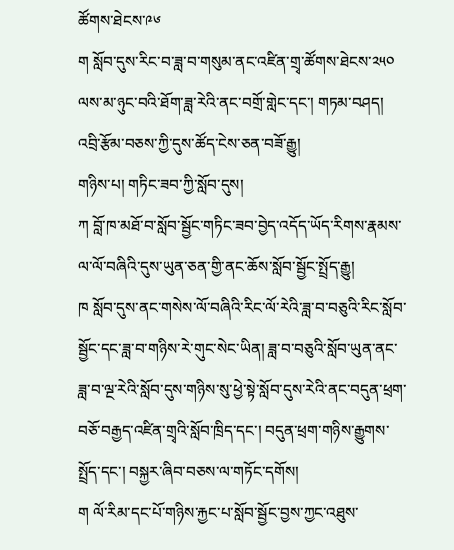ཚོགས་ཐེངས་༩༦
ག སློབ་དུས་རིང་བ་ཟླ་བ་གསུམ་ནང་འཛིན་གྲྭ་ཚོགས་ཐེངས་༢༥༠ ལས་མ་ཉུང་བའི་ཐོག་ཟླ་རེའི་ནང་བགྲོ་གླེང་དང་། གཏམ་བཤད། འབྲི་རྩོམ་བཅས་ཀྱི་དུས་ཚོད་ངེས་ཅན་བཟོ་རྒྱུ།
གཉིས་པ། གཏིང་ཟབ་ཀྱི་སློབ་དུས།
ཀ བློ་ཁ་མཐོ་བ་སློབ་སྦྱོང་གཏིང་ཟབ་བྱེད་འདོད་ཡོད་རིགས་རྣམས་ལ་ལོ་བཞིའི་དུས་ཡུན་ཅན་གྱི་ནང་ཆོས་སློབ་སྦྱོང་སྤྲོད་རྒྱུ།
ཁ སློབ་དུས་ནང་གསེས་ལོ་བཞིའི་རིང་ལོ་རེའི་ཟླ་བ་བཅུའི་རིང་སློབ་སྦྱོང་དང་ཟླ་བ་གཉིས་རེ་གུང་སེང་ཡིན། ཟླ་བ་བཅུའི་སློབ་ཡུན་ནང་ཟླ་བ་ལྔ་རེའི་སློབ་དུས་གཉིས་སུ་ཕྱེ་སྟེ་སློབ་དུས་རེའི་ནང་བདུན་ཕྲག་བཅོ་བརྒྱད་འཛིན་གྲྭའི་སློབ་ཁྲིད་དང་། བདུན་ཕྲག་གཉིས་རྒྱུགས་སྤྲོད་དང་། བསྐྱར་ཞིབ་བཅས་ལ་གཏོང་དགོས།
ག ལོ་རིམ་དང་པོ་གཉིས་རྐྱང་པ་སློབ་སྦྱོང་བྱས་ཀྱང་འཐུས་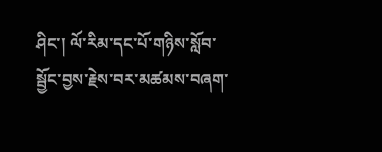ཤིང་། ལོ་རིམ་དང་པོ་གཉིས་སློབ་སྦྱོང་བྱས་རྗེས་བར་མཚམས་བཞག་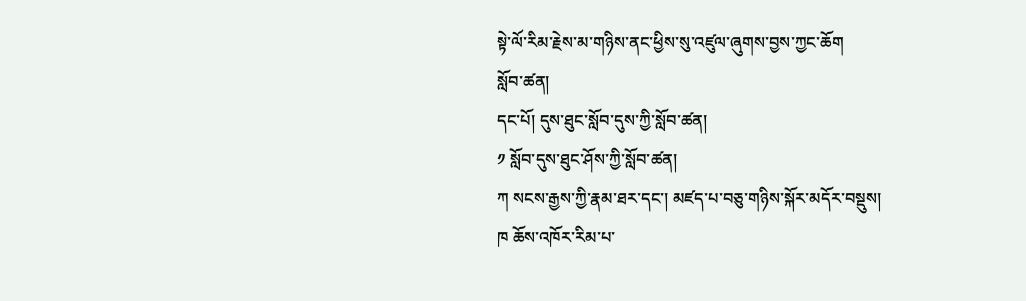སྟེ་ལོ་རིམ་རྗེས་མ་གཉིས་ནང་ཕྱིས་སུ་འཛུལ་ཞུགས་བྱས་ཀྱང་ཆོག
སློབ་ཚན།
དང་པོ། དུས་ཐུང་སློབ་དུས་ཀྱི་སློབ་ཚན།
༡ སློབ་དུས་ཐུང་ཤོས་ཀྱི་སློབ་ཚན།
ཀ སངས་རྒྱས་ཀྱི་རྣམ་ཐར་དང་། མཛད་པ་བཅུ་གཉིས་སྐོར་མདོར་བསྡུས།
ཁ ཆོས་འཁོར་རིམ་པ་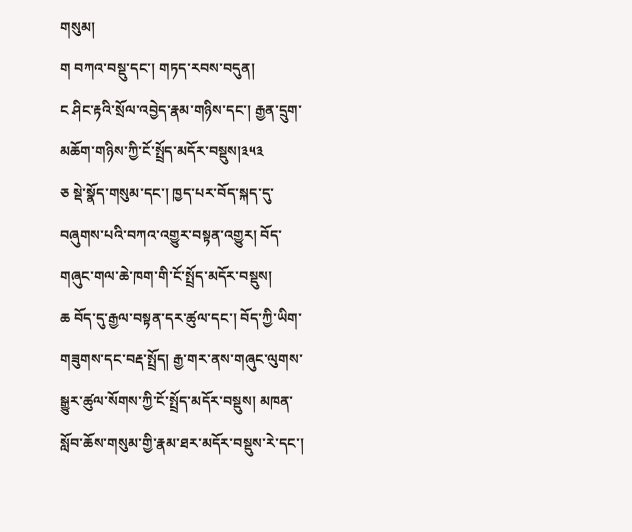གསུམ།
ག བཀའ་བསྡུ་དང་། གཏད་རབས་བདུན།
ང ཤིང་རྟའི་སྲོལ་འབྱེད་རྣམ་གཉིས་དང་། རྒྱན་དྲུག་མཆོག་གཉིས་ཀྱི་ངོ་སྤྲོད་མདོར་བསྡུས།༣༥༣
ཅ སྡེ་སྣོད་གསུམ་དང་། ཁྱད་པར་བོད་སྐད་དུ་བཞུགས་པའི་བཀའ་འགྱུར་བསྟན་འགྱུར། བོད་གཞུང་གལ་ཆེ་ཁག་གི་ངོ་སྤྲོད་མདོར་བསྡུས།
ཆ བོད་དུ་རྒྱལ་བསྟན་དར་ཚུལ་དང་། བོད་ཀྱི་ཡིག་གཟུགས་དང་བརྡ་སྤྲོད། རྒྱ་གར་ནས་གཞུང་ལུགས་སྒྱུར་ཚུལ་སོགས་ཀྱི་ངོ་སྤྲོད་མདོར་བསྡུས། མཁན་སློབ་ཆོས་གསུམ་གྱི་རྣམ་ཐར་མདོར་བསྡུས་རེ་དང་།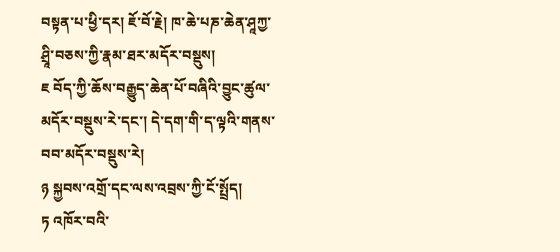བསྟན་པ་ཕྱི་དར། ཇོ་བོ་རྗེ། ཁ་ཆེ་པཎ་ཆེན་ཤཱཀྱ་ཤྲཱི་བཅས་ཀྱི་རྣམ་ཐར་མདོར་བསྡུས།
ཇ བོད་ཀྱི་ཆོས་བརྒྱུད་ཆེན་པོ་བཞིའི་བྱུང་ཚུལ་མདོར་བསྡུས་རེ་དང་། དེ་དག་གི་ད་ལྟའི་གནས་བབ་མདོར་བསྡུས་རེ།
ཉ སྐྱབས་འགྲོ་དང་ལས་འབྲས་ཀྱི་ངོ་སྤྲོད།
ཏ འཁོར་བའི་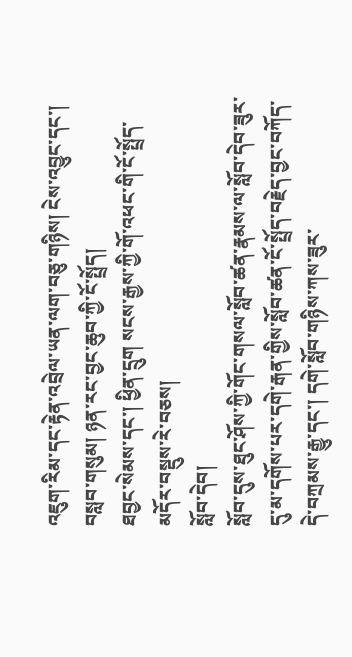འཇུག་རིམ་དང་རྟེན་འབྲེལ་ཡན་ལག་བཅུ་གཉིས། ངེས་འབྱུང་དང་། བསླབ་གསུམ། ཉན་རང་བྱང་ཆུབ་ཀྱི་ངོ་སྤྲོད།
ཐབྱང་སེམས་དང་། ཕྱིན་དྲུག སངས་རྒྱས་ཀྱི་གོ་འཕང་གི་ངོ་སྤྲོད་མདོར་བསྡུས་རེ་བཅས།
སློབ་དེབ།
སློབ་དུས་ཐུང་ཤོས་ཀྱི་གོང་གསལ་སློབ་ཚན་རྣམས་ལ་སློབ་དེབ་ཟུར་དུ་མ་དགོས་པར་དགེ་རྒན་གྱིས་སློབ་ཚན་ངོ་སྤྲོད་བརྗེད་བྱང་བཀོད་དེ་བཀྲམས་རྒྱུ་དང་། དགེ་སློབ་གཉིས་ཀས་ཟུར་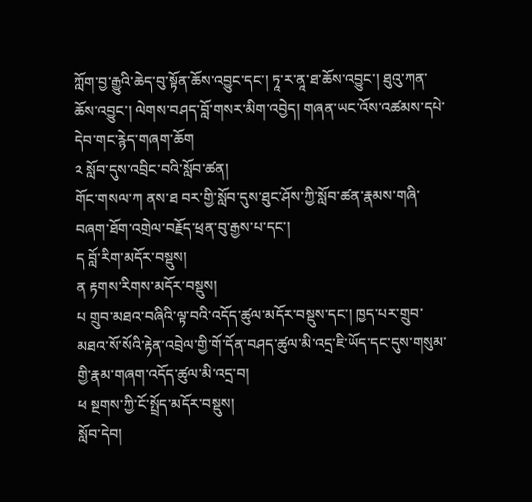ཀློག་བྱ་རྒྱུའི་ཆེད་བུ་སྟོན་ཆོས་འབྱུང་དང་། ཏཱ་ར་ནཱ་ཐ་ཆོས་འབྱུང་། ཐུའུ་ཀན་ཆོས་འབྱུང་། ལེགས་བཤད་བློ་གསར་མིག་འབྱེད། གཞན་ཡང་འོས་འཚམས་དཔེ་དེབ་གང་རྙེད་གཞག་ཆོག
༢ སློབ་དུས་འབྲིང་བའི་སློབ་ཚན།
གོང་གསལ་ཀ ནས་ཐ བར་གྱི་སློབ་དུས་ཐུང་ཤོས་ཀྱི་སློབ་ཚན་རྣམས་གཞི་བཞག་ཐོག་འགྲེལ་བརྗོད་ཕྲན་བུ་རྒྱས་པ་དང་།
ད བློ་རིག་མདོར་བསྡུས།
ན རྟགས་རིགས་མདོར་བསྡུས།
པ གྲུབ་མཐའ་བཞིའི་ལྟ་བའི་འདོད་ཚུལ་མདོར་བསྡུས་དང་། ཁྱད་པར་གྲུབ་མཐའ་སོ་སོའི་རྟེན་འབྲེལ་གྱི་གོ་དོན་བཤད་ཚུལ་མི་འདྲ་ཇི་ཡོད་དང་དུས་གསུམ་གྱི་རྣམ་གཞག་འདོད་ཚུལ་མི་འདྲ་བ།
ཕ སྔགས་ཀྱི་ངོ་སྤྲོད་མདོར་བསྡུས།
སློབ་དེབ།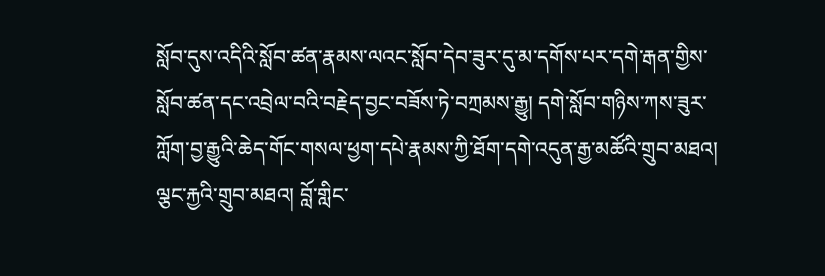སློབ་དུས་འདིའི་སློབ་ཚན་རྣམས་ལའང་སློབ་དེབ་ཟུར་དུ་མ་དགོས་པར་དགེ་རྒན་གྱིས་སློབ་ཚན་དང་འབྲེལ་བའི་བརྗེད་བྱང་བཟོས་ཏེ་བཀྲམས་རྒྱུ། དགེ་སློབ་གཉིས་ཀས་ཟུར་ཀློག་བྱ་རྒྱུའི་ཆེད་གོང་གསལ་ཕྱག་དཔེ་རྣམས་ཀྱི་ཐོག་དགེ་འདུན་རྒྱ་མཚོའི་གྲུབ་མཐའ། ལྕང་རྐྱའི་གྲུབ་མཐའ། བློ་གླིང་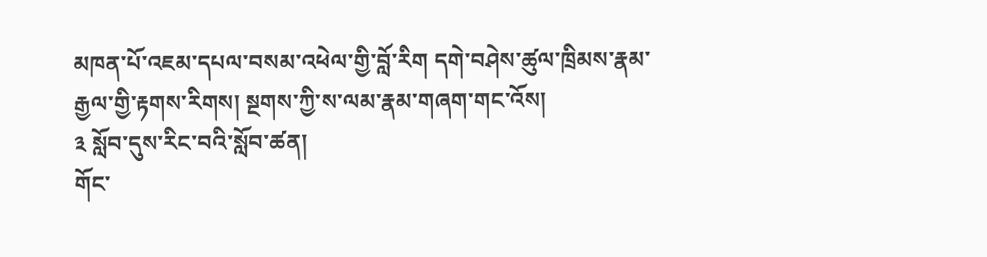མཁན་པོ་འཇམ་དཔལ་བསམ་འཕེལ་གྱི་བློ་རིག དགེ་བཤེས་ཚུལ་ཁྲིམས་རྣམ་རྒྱལ་གྱི་རྟགས་རིགས། སྔགས་ཀྱི་ས་ལམ་རྣམ་གཞག་གང་འོས།
༣ སློབ་དུས་རིང་བའི་སློབ་ཚན།
གོང་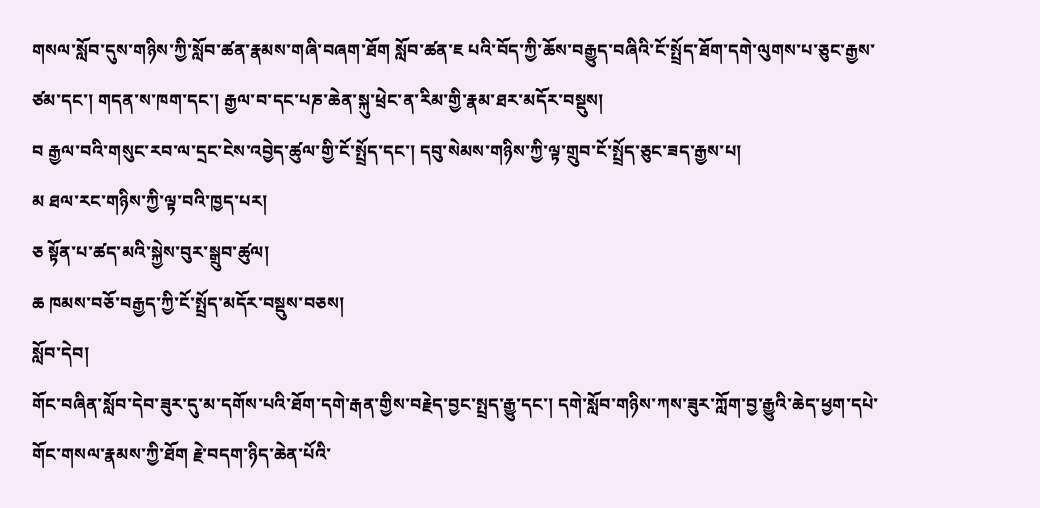གསལ་སློབ་དུས་གཉིས་ཀྱི་སློབ་ཚན་རྣམས་གཞི་བཞག་ཐོག སློབ་ཚན་ཇ པའི་བོད་ཀྱི་ཆོས་བརྒྱུད་བཞིའི་ངོ་སྤྲོད་ཐོག་དགེ་ལུགས་པ་ཅུང་རྒྱས་ཙམ་དང་། གདན་ས་ཁག་དང་། རྒྱལ་བ་དང་པཎ་ཆེན་སྐུ་ཕྲེང་ན་རིམ་གྱི་རྣམ་ཐར་མདོར་བསྡུས།
བ རྒྱལ་བའི་གསུང་རབ་ལ་དྲང་ངེས་འབྱེད་ཚུལ་གྱི་ངོ་སྤྲོད་དང་། དབུ་སེམས་གཉིས་ཀྱི་ལྟ་གྲུབ་ངོ་སྤྲོད་ཅུང་ཟད་རྒྱས་པ།
མ ཐལ་རང་གཉིས་ཀྱི་ལྟ་བའི་ཁྱད་པར།
ཅ སྟོན་པ་ཚད་མའི་སྐྱེས་བུར་སྒྲུབ་ཚུལ།
ཆ ཁམས་བཅོ་བརྒྱད་ཀྱི་ངོ་སྤྲོད་མདོར་བསྡུས་བཅས།
སློབ་དེབ།
གོང་བཞིན་སློབ་དེབ་ཟུར་དུ་མ་དགོས་པའི་ཐོག་དགེ་རྒན་གྱིས་བརྗེད་བྱང་སྤྲད་རྒྱུ་དང་། དགེ་སློབ་གཉིས་ཀས་ཟུར་ཀློག་བྱ་རྒྱུའི་ཆེད་ཕྱག་དཔེ་གོང་གསལ་རྣམས་ཀྱི་ཐོག རྗེ་བདག་ཉིད་ཆེན་པོའི་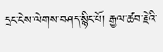དྲང་ངེས་ལེགས་བཤད་སྙིང་པོ། རྒྱལ་ཚབ་རྗེའི་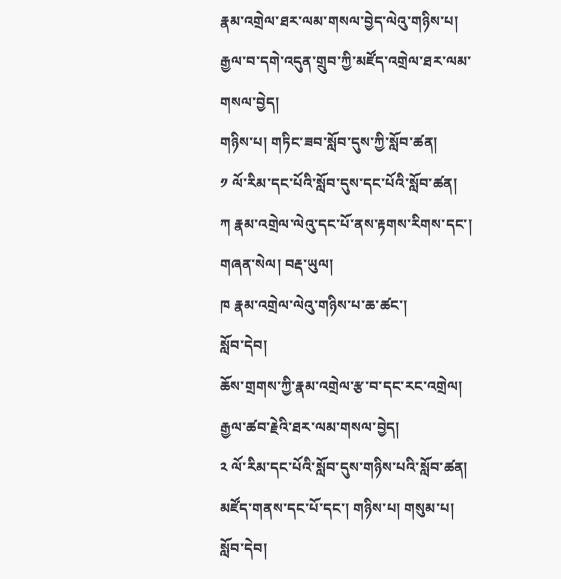རྣམ་འགྲེལ་ཐར་ལམ་གསལ་བྱེད་ལེའུ་གཉིས་པ། རྒྱལ་བ་དགེ་འདུན་གྲུབ་ཀྱི་མཛོད་འགྲེལ་ཐར་ལམ་གསལ་བྱེད།
གཉིས་པ། གཏིང་ཟབ་སློབ་དུས་ཀྱི་སློབ་ཚན།
༡ ལོ་རིམ་དང་པོའི་སློབ་དུས་དང་པོའི་སློབ་ཚན།
ཀ རྣམ་འགྲེལ་ལེའུ་དང་པོ་ནས་རྟགས་རིགས་དང་། གཞན་སེལ། བརྡ་ཡུལ།
ཁ རྣམ་འགྲེལ་ལེའུ་གཉིས་པ་ཆ་ཚང་།
སློབ་དེབ།
ཆོས་གྲགས་ཀྱི་རྣམ་འགྲེལ་རྩ་བ་དང་རང་འགྲེལ། རྒྱལ་ཚབ་རྗེའི་ཐར་ལམ་གསལ་བྱེད།
༢ ལོ་རིམ་དང་པོའི་སློབ་དུས་གཉིས་པའི་སློབ་ཚན།
མཛོད་གནས་དང་པོ་དང་། གཉིས་པ། གསུམ་པ།
སློབ་དེབ།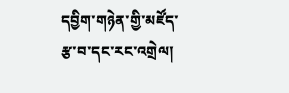དབྱིག་གཉེན་གྱི་མཛོད་རྩ་བ་དང་རང་འགྲེལ།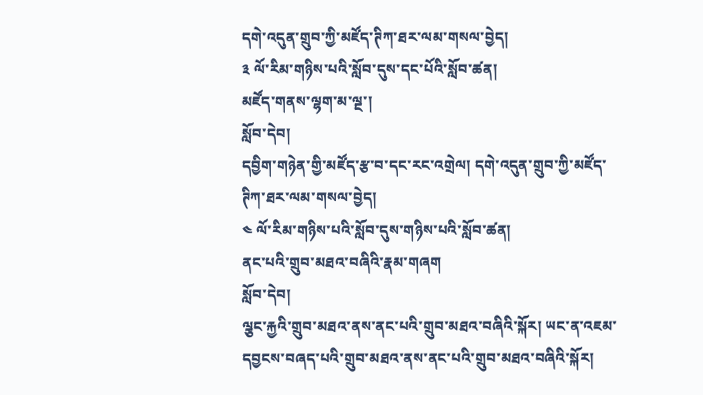དགེ་འདུན་གྲུབ་ཀྱི་མཛོད་ཊིཀ་ཐར་ལམ་གསལ་བྱེད།
༣ ལོ་རིམ་གཉིས་པའི་སློབ་དུས་དང་པོའི་སློབ་ཚན།
མཛོད་གནས་ལྷག་མ་ལྔ་།
སློབ་དེབ།
དབྱིག་གཉེན་གྱི་མཛོད་རྩ་བ་དང་རང་འགྲེལ། དགེ་འདུན་གྲུབ་ཀྱི་མཛོད་ཊིཀ་ཐར་ལམ་གསལ་བྱེད།
༤ ལོ་རིམ་གཉིས་པའི་སློབ་དུས་གཉིས་པའི་སློབ་ཚན།
ནང་པའི་གྲུབ་མཐའ་བཞིའི་རྣམ་གཞག
སློབ་དེབ།
ལྕང་རྐྱའི་གྲུབ་མཐའ་ནས་ནང་པའི་གྲུབ་མཐའ་བཞིའི་སྐོར། ཡང་ན་འཇམ་དབྱངས་བཞད་པའི་གྲུབ་མཐའ་ནས་ནང་པའི་གྲུབ་མཐའ་བཞིའི་སྐོར།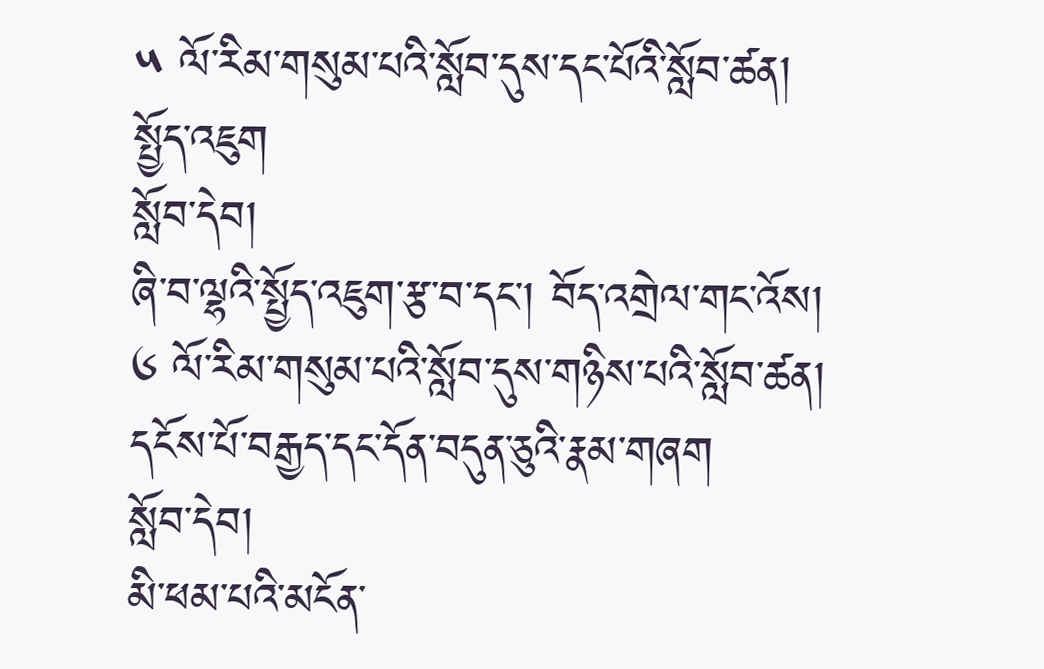༥ ལོ་རིམ་གསུམ་པའི་སློབ་དུས་དང་པོའི་སློབ་ཚན།
སྤྱོད་འཇུག
སློབ་དེབ།
ཞི་བ་ལྷའི་སྤྱོད་འཇུག་རྩ་བ་དང་། བོད་འགྲེལ་གང་འོས།
༦ ལོ་རིམ་གསུམ་པའི་སློབ་དུས་གཉིས་པའི་སློབ་ཚན།
དངོས་པོ་བརྒྱད་དང་དོན་བདུན་ཅུའི་རྣམ་གཞག
སློབ་དེབ།
མི་ཕམ་པའི་མངོན་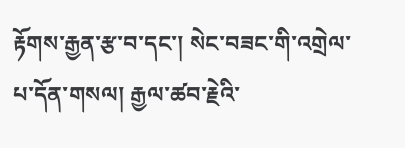རྟོགས་རྒྱན་རྩ་བ་དང་། སེང་བཟང་གི་འགྲེལ་པ་དོན་གསལ། རྒྱལ་ཚབ་རྗེའི་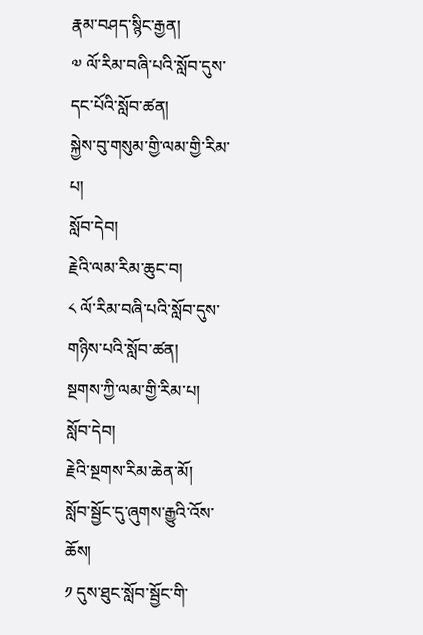རྣམ་བཤད་སྙིང་རྒྱན།
༧ ལོ་རིམ་བཞི་པའི་སློབ་དུས་དང་པོའི་སློབ་ཚན།
སྐྱེས་བུ་གསུམ་གྱི་ལམ་གྱི་རིམ་པ།
སློབ་དེབ།
རྗེའི་ལམ་རིམ་ཆུང་བ།
༨ ལོ་རིམ་བཞི་པའི་སློབ་དུས་གཉིས་པའི་སློབ་ཚན།
སྔགས་ཀྱི་ལམ་གྱི་རིམ་པ།
སློབ་དེབ།
རྗེའི་སྔགས་རིམ་ཆེན་མོ།
སློབ་སྦྱོང་དུ་ཞུགས་རྒྱུའི་འོས་ཆོས།
༡ དུས་ཐུང་སློབ་སྦྱོང་གི་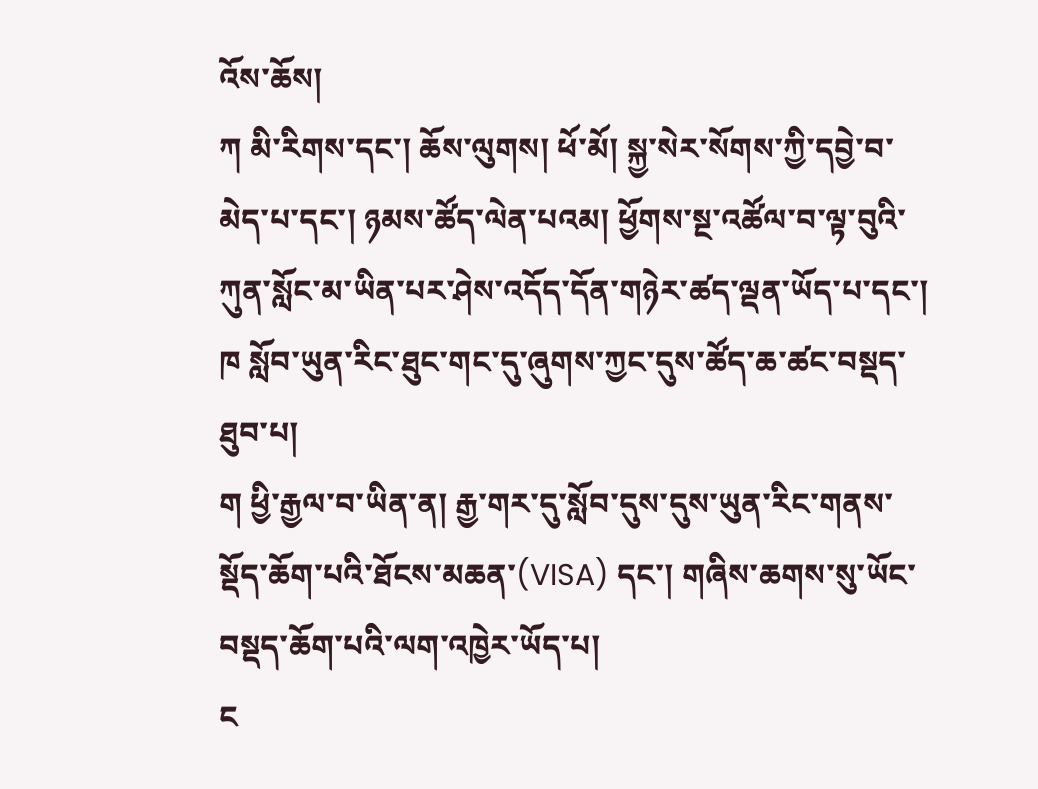འོས་ཆོས།
ཀ མི་རིགས་དང་། ཆོས་ལུགས། ཕོ་མོ། སྐྱ་སེར་སོགས་ཀྱི་དབྱེ་བ་མེད་པ་དང་། ཉམས་ཚོད་ལེན་པའམ། ཕྱོགས་སྔ་འཚོལ་བ་ལྟ་བུའི་ཀུན་སློང་མ་ཡིན་པར་ཤེས་འདོད་དོན་གཉེར་ཚད་ལྡན་ཡོད་པ་དང་།
ཁ སློབ་ཡུན་རིང་ཐུང་གང་དུ་ཞུགས་ཀྱང་དུས་ཚོད་ཆ་ཚང་བསྡད་ཐུབ་པ།
ག ཕྱི་རྒྱལ་བ་ཡིན་ན། རྒྱ་གར་དུ་སློབ་དུས་དུས་ཡུན་རིང་གནས་སྡོད་ཆོག་པའི་ཐོངས་མཆན་(VISA) དང་། གཞིས་ཆགས་སུ་ཡོང་བསྡད་ཆོག་པའི་ལག་འཁྱེར་ཡོད་པ།
ང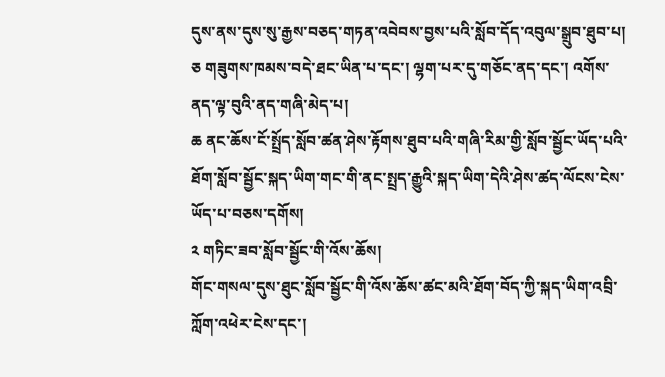དུས་ནས་དུས་སུ་རྒྱས་བཅད་གཏན་འབེབས་བྱས་པའི་སློབ་དོད་འབུལ་སྒྲུབ་ཐུབ་པ།
ཅ གཟུགས་ཁམས་བདེ་ཐང་ཡིན་པ་དང་། ལྷག་པར་དུ་གཅོང་ནད་དང་། འགོས་ནད་ལྟ་བུའི་ནད་གཞི་མེད་པ།
ཆ ནང་ཆོས་ངོ་སྤྲོད་སློབ་ཚན་ཤེས་རྟོགས་ཐུབ་པའི་གཞི་རིམ་གྱི་སློབ་སྦྱོང་ཡོད་པའི་ཐོག་སློབ་སྦྱོང་སྐད་ཡིག་གང་གི་ནང་སྤྲད་རྒྱུའི་སྐད་ཡིག་དེའི་ཤེས་ཚད་ལོངས་ངེས་ཡོད་པ་བཅས་དགོས།
༢ གཏིང་ཟབ་སློབ་སྦྱོང་གི་འོས་ཆོས།
གོང་གསལ་དུས་ཐུང་སློབ་སྦྱོང་གི་འོས་ཆོས་ཚང་མའི་ཐོག་བོད་ཀྱི་སྐད་ཡིག་འབྲི་ཀློག་འཕེར་ངེས་དང་།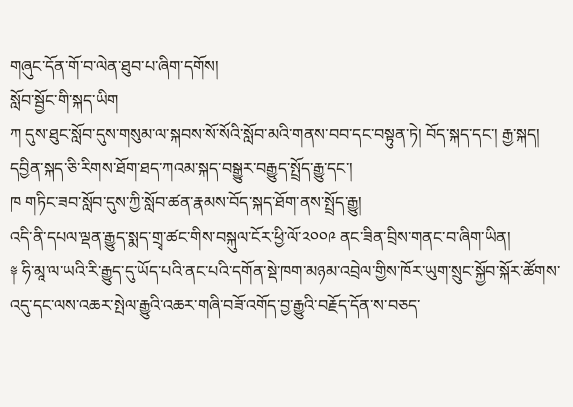གཞུང་དོན་གོ་བ་ལེན་ཐུབ་པ་ཞིག་དགོས།
སློབ་སྦྱོང་གི་སྐད་ཡིག
ཀ དུས་ཐུང་སློབ་དུས་གསུམ་ལ་སྐབས་སོ་སོའི་སློབ་མའི་གནས་བབ་དང་བསྟུན་ཏེ། བོད་སྐད་དང་། རྒྱ་སྐད། དབྱིན་སྐད་ཅི་རིགས་ཐོག་ཐད་ཀའམ་སྐད་བསྒྱུར་བརྒྱུད་སྤྲོད་རྒྱུ་དང་།
ཁ གཏིང་ཟབ་སློབ་དུས་ཀྱི་སློབ་ཚན་རྣམས་བོད་སྐད་ཐོག་ནས་སྤྲོད་རྒྱུ།
འདི་ནི་དཔལ་ལྡན་རྒྱུད་སྨད་གྲྭ་ཚང་གིས་བསྐུལ་ངོར་ཕྱི་ལོ་༢༠༠༩ ནང་ཟིན་བྲིས་གནང་བ་ཞིག་ཡིན།
༈ ཧི་མཱ་ལ་ཡའི་རི་རྒྱུད་དུ་ཡོད་པའི་ནང་པའི་དགོན་སྡེ་ཁག་མཉམ་འབྲེལ་གྱིས་ཁོར་ཡུག་སྲུང་སྐྱོབ་སྐོར་ཚོགས་འདུ་དང་ལས་འཆར་སྤེལ་རྒྱུའི་འཆར་གཞི་བཟོ་འགོད་བྱ་རྒྱུའི་བརྗོད་དོན་ས་བཅད་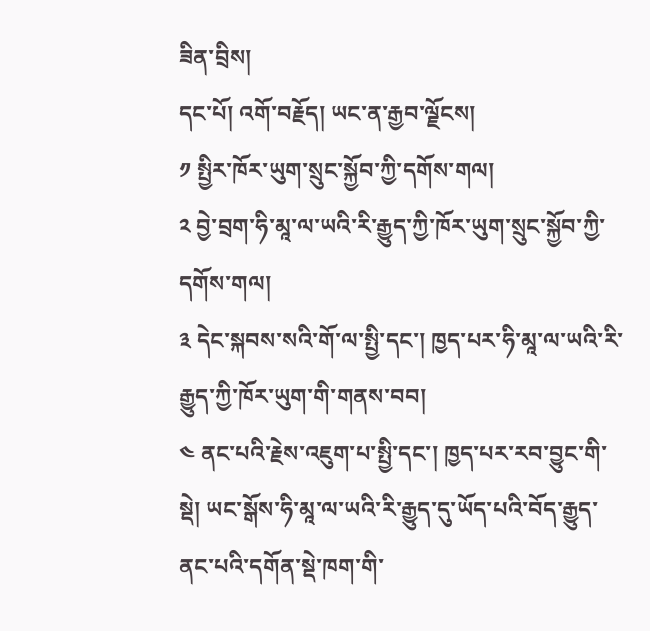ཟིན་བྲིས།
དང་པོ། འགོ་བརྗོད། ཡང་ན་རྒྱབ་ལྗོངས།
༡ སྤྱིར་ཁོར་ཡུག་སྲུང་སྐྱོབ་ཀྱི་དགོས་གལ།
༢ བྱེ་བྲག་ཧི་མཱ་ལ་ཡའི་རི་རྒྱུད་ཀྱི་ཁོར་ཡུག་སྲུང་སྐྱོབ་ཀྱི་དགོས་གལ།
༣ དེང་སྐབས་སའི་གོ་ལ་སྤྱི་དང་། ཁྱད་པར་ཧི་མཱ་ལ་ཡའི་རི་རྒྱུད་ཀྱི་ཁོར་ཡུག་གི་གནས་བབ།
༤ ནང་པའི་རྗེས་འཇུག་པ་སྤྱི་དང་། ཁྱད་པར་རབ་བྱུང་གི་སྡེ། ཡང་སྒོས་ཧི་མཱ་ལ་ཡའི་རི་རྒྱུད་དུ་ཡོད་པའི་བོད་རྒྱུད་ནང་པའི་དགོན་སྡེ་ཁག་གི་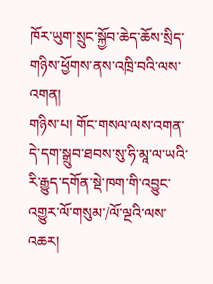ཁོར་ཡུག་སྲུང་སྐྱོབ་ཆེད་ཆོས་སྲིད་གཉིས་ཕྱོགས་ནས་འཁྲི་བའི་ལས་འགན།
གཉིས་པ། གོང་གསལ་ལས་འགན་དེ་དག་སྒྲུབ་ཐབས་སུ་ཧི་མཱ་ལ་ཡའི་རི་རྒྱུད་དགོན་སྡེ་ཁག་གི་འབྱུང་འགྱུར་ལོ་གསུམ་/ལོ་ལྔའི་ལས་འཆར།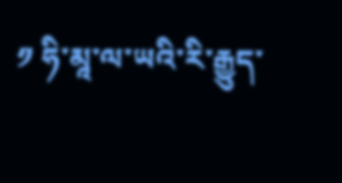༡ ཧི་མཱ་ལ་ཡའི་རི་རྒྱུད་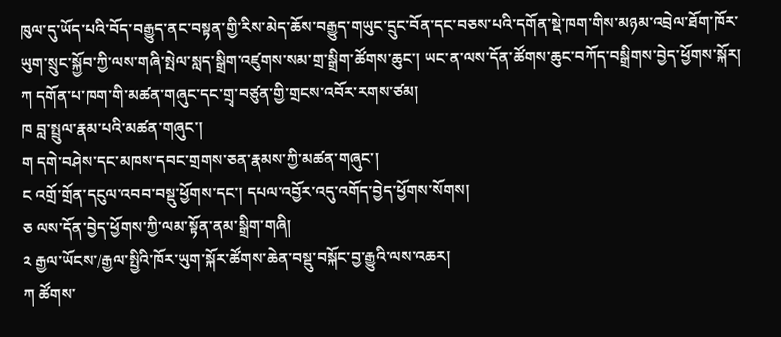ཁུལ་དུ་ཡོད་པའི་བོད་བརྒྱུད་ནང་བསྟན་གྱི་རིས་མེད་ཆོས་བརྒྱུད་གཡུང་དྲུང་བོན་དང་བཅས་པའི་དགོན་སྡེ་ཁག་གིས་མཉམ་འབྲེལ་ཐོག་ཁོར་ཡུག་སྲུང་སྐྱོབ་ཀྱི་ལས་གཞི་སྤེལ་སླད་སྒྲིག་འཛུགས་སམ་གྲ་སྒྲིག་ཚོགས་ཆུང་། ཡང་ན་ལས་དོན་ཚོགས་ཆུང་བཀོད་བསྒྲིགས་བྱེད་ཕྱོགས་སྐོར།
ཀ དགོན་པ་ཁག་གི་མཚན་གཞུང་དང་གྲྭ་བཙུན་གྱི་གྲངས་འབོར་རགས་ཙམ།
ཁ བླ་སྤྲུལ་རྣམ་པའི་མཚན་གཞུང་།
ག དགེ་བཤེས་དང་མཁས་དབང་གྲགས་ཅན་རྣམས་ཀྱི་མཚན་གཞུང་།
ང འགྲོ་གྲོན་དངུལ་འབབ་བསྡུ་ཕྱོགས་དང་། དཔལ་འབྱོར་འདུ་འགོད་བྱེད་ཕྱོགས་སོགས།
ཅ ལས་དོན་བྱེད་ཕྱོགས་ཀྱི་ལམ་སྟོན་ནམ་སྒྲིག་གཞི།
༢ རྒྱལ་ཡོངས་/རྒྱལ་སྤྱིའི་ཁོར་ཡུག་སྐོར་ཚོགས་ཆེན་བསྡུ་བསྐོང་བྱ་རྒྱུའི་ལས་འཆར།
ཀ ཚོགས་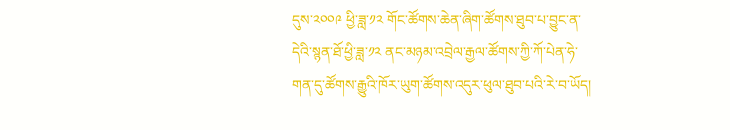དུས་༢༠༠༩ ཕྱི་ཟླ་༡༢ གོང་ཚོགས་ཆེན་ཞིག་ཚོགས་ཐུབ་པ་བྱུང་ན་དེའི་སྙན་ཐོ་ཕྱི་ཟླ་༡༢ ནང་མཉམ་འབྲེལ་རྒྱལ་ཚོགས་ཀྱི་ཀོ་པེན་ཧེ་གན་དུ་ཚོགས་རྒྱུའི་ཁོར་ཡུག་ཚོགས་འདུར་ཕུལ་ཐུབ་པའི་རེ་བ་ཡོད།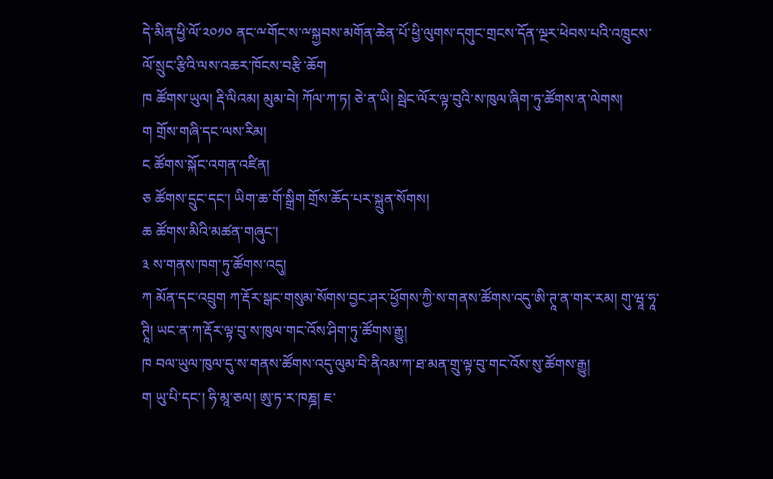དེ་མིན་ཕྱི་ལོ་༢༠༡༠ ནང་ྋགོང་ས་ྋསྐྱབས་མགོན་ཆེན་པོ་ཕྱི་ལུགས་དགུང་གྲངས་དོན་ལྔར་ཕེབས་པའི་འཁྲུངས་ལོ་སྲུང་རྩིའི་ལས་འཆར་ཁོངས་བརྩི་ཆོག
ཁ ཚོགས་ཡུལ། རྡི་ལིའམ། མུམ་བེ། ཀོལ་ཀ་ཏ། ཅེ་ན་ཡི། སྦེང་ལོར་ལྟ་བུའི་ས་ཁུལ་ཞིག་ཏུ་ཚོགས་ན་ལེགས།
ག གྲོས་གཞི་དང་ལས་རིམ།
ང ཚོགས་སྐོང་འགན་འཛིན།
ཅ ཚོགས་དྲུང་དང་། ཡིག་ཆ་གོ་སྒྲིག གྲོས་ཆོད་པར་སྐྲུན་སོགས།
ཆ ཚོགས་མིའི་མཚན་གཞུང་།
༣ ས་གནས་ཁག་ཏུ་ཚོགས་འདུ།
ཀ མོན་དང་འབྲུག ཀ་རྡོར་སྒང་གསུམ་སོགས་བྱང་ཤར་ཕྱོགས་ཀྱི་ས་གནས་ཚོགས་འདུ་ཨི་ཊཱ་ན་གར་རམ། གུ་ཝཱ་ཧཱ་ཊཱི། ཡང་ན་ཀ་རྡོར་ལྟ་བུ་ས་ཁུལ་གང་འོས་ཤིག་ཏུ་ཚོགས་རྒྱུ།
ཁ བལ་ཡུལ་ཁུལ་དུ་ས་གནས་ཚོགས་འདུ་ལུམ་བི་ནིའམ་ཀ་ཐ་མན་གྲུ་ལྟ་བུ་གང་འོས་སུ་ཚོགས་རྒྱུ།
ག ཡུ་པི་དང་། ཧི་མཱ་ཅལ། ཨུ་ཏ་ར་ཁཎྜ། ཇ་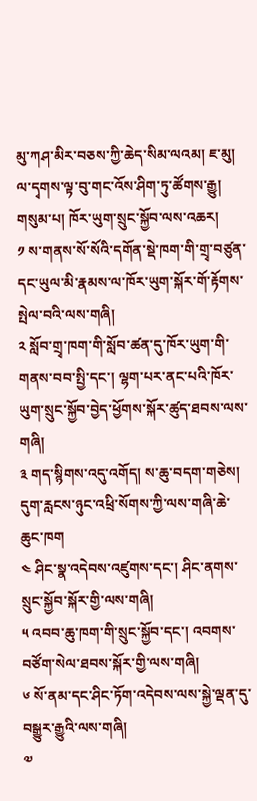མུ་ཀཤ་མིར་བཅས་ཀྱི་ཆེད་སིམ་ལའམ། ཇ་མུ། ལ་དྭགས་ལྟ་བུ་གང་འོས་ཤིག་ཏུ་ཚོགས་རྒྱུ།
གསུམ་པ། ཁོར་ཡུག་སྲུང་སྐྱོབ་ལས་འཆར།
༡ ས་གནས་སོ་སོའི་དགོན་སྡེ་ཁག་གི་གྲྭ་བཙུན་དང་ཡུལ་མི་རྣམས་ལ་ཁོར་ཡུག་སྐོར་གོ་རྟོགས་སྤེལ་བའི་ལས་གཞི།
༢ སློབ་གྲྭ་ཁག་གི་སློབ་ཚན་དུ་ཁོར་ཡུག་གི་གནས་བབ་སྤྱི་དང་། ལྷག་པར་ནང་པའི་ཁོར་ཡུག་སྲུང་སྐྱོབ་བྱེད་ཕྱོགས་སྐོར་ཚུད་ཐབས་ལས་གཞི།
༣ གད་སྙིགས་འདུ་འགོད། ས་ཆུ་བདག་གཅེས། དུག་རླངས་ཉུང་འཕྲི་སོགས་ཀྱི་ལས་གཞི་ཆེ་ཆུང་ཁག
༤ ཤིང་སྣ་འདེབས་འཛུགས་དང་། ཤིང་ནགས་སྲུང་སྐྱོབ་སྐོར་གྱི་ལས་གཞི།
༥ འབབ་ཆུ་ཁག་གི་སྲུང་སྐྱོབ་དང་། འབགས་བཙོག་སེལ་ཐབས་སྐོར་གྱི་ལས་གཞི།
༦ སོ་ནམ་དང་ཤིང་ཏོག་འདེབས་ལས་སྐྱེ་ལྡན་དུ་བསྒྱུར་རྒྱུའི་ལས་གཞི།
༧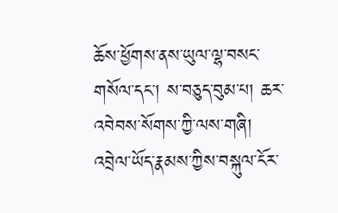ཆོས་ཕྱོགས་ནས་ཡུལ་ལྷ་བསང་གསོལ་དང་། ས་བཅུད་བུམ་པ། ཆར་འབེབས་སོགས་ཀྱི་ལས་གཞི།
འབྲེལ་ཡོད་རྣམས་ཀྱིས་བསྐུལ་ངོར་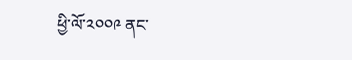ཕྱི་ལོ་༢༠༠༩ ནང་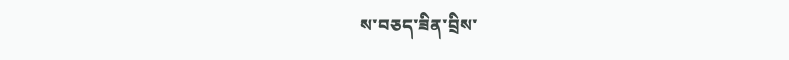ས་བཅད་ཟིན་བྲིས་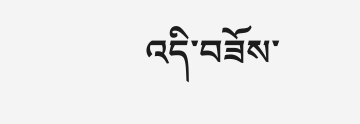འདི་བཟོས་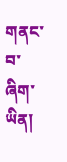གནང་བ་ཞིག་ཡིན།